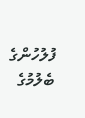ފުލުހުންގެ ބެލުމުގެ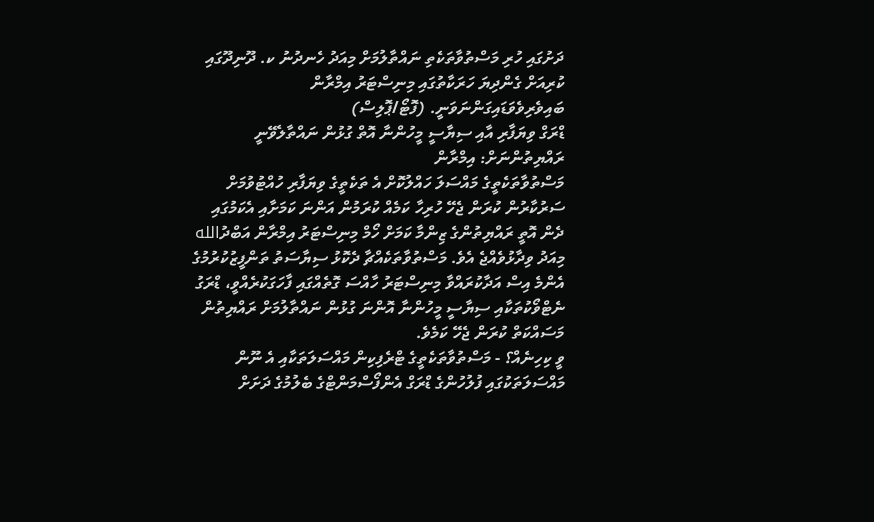ދަށުގައި ހުރި މަސްތުވާތަކެތި ނައްތާލުމަށް މިއަދު ހެނދުނު ކ. ދޫނިދޫގައި ކުރިއަށް ގެންދިޔަ ހަރަކާތުގައި މިނިސްޓަރު އިމްރާން ބައިވެރިވެވަޑައިގަންނަވަނީ. (ފޮޓޯ/ޕޮލިސް)
ޑްރަގް ވިޔަފާރި އާއި ސިޔާސީ މީހުންނާ އޮތް ގުޅުން ނައްތާލެވޭނީ ރައްޔިތުންނަށް: އިމްރާން
މަސްތުވާތަކެތީގެ މައްސަލަ ހައްލުކޮށް އެ ތަކެތީގެ ވިޔަފާރި ހުއްޓުވުމަށް ސަރުކާރުން ކުރަން ޖެހޭ ހުރިހާ ކަމެއް ކުރަމުން އަންނަ ކަމަށާއި އެކަމުގައި ދެން އޮތީ ރައްޔިތުންގެ ޒިންމާ ކަމަށް ހޯމް މިނިސްޓަރު އިމްރާން އަބްދުالله މިއަދު ވިދާޅުވެއްޖެ އެވެ. މަސްތުވާތަކެއްޗާ ދެކޮޅު ސިޔާސަތު ތަންފީޒުކުރުމުގެ އެންމެ އިސް އަދާކުރައްވާ މިނިސްޓަރު ހާއްސަ ގޮތެއްގައި ފާހަގަކުރެއްވީ، ޑްރަގު ނެޓްވޯކުތަކާއި ސިޔާސީ މީހުންނާ އޮންނަ ގުޅުން ނައްތާލުމަށް ރައްޔިތުން މަސައްކަތް ކުރަން ޖެހޭ ކަމެވެ.
ވީ ކިހިނެއް؟ - މަސްތުވާތަކެތީގެ ޓްރެފިކިން މައްސަލަތަކާއި އެ ނޫން މައްސަލަތަކުގައި ފުލުހުންގެ ޑްރަގް އެންފޯސްމަންޓްގެ ބެލުމުގެ ދަށަށް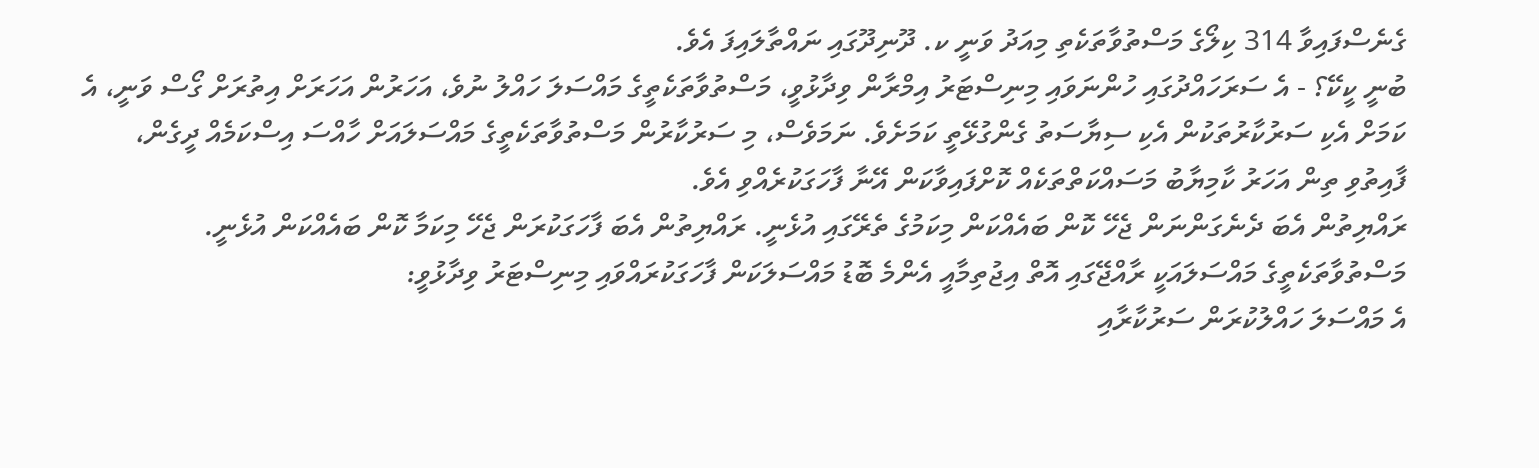ގެނެސްފައިވާ 314 ކިލޯގެ މަސްތުވާތަކެތި މިއަދު ވަނީ ކ. ދޫނިދޫގައި ނައްތާލައިފަ އެވެ.
ބުނީ ކީކޭ؟ - އެ ސަރަހައްދުގައި ހުންނަވައި މިނިސްޓަރު އިމްރާން ވިދާޅުވީ، މަސްތުވާތަކެތީގެ މައްސަލަ ހައްލު ނުވެ، އަހަރުން އަހަރަށް އިތުރަށް ގޯސް ވަނީ، އެ ކަމަށް އެކި ސަރުކާރުތަކުން އެކި ސިޔާސަތު ގެންގުޅޭތީ ކަމަށެވެ. ނަމަވެސް، މި ސަރުކާރުން މަސްތުވާތަކެތީގެ މައްސަލައަށް ހާއްސަ އިސްކަމެއް ދީގެން، ފާއިތުވި ތިން އަހަރު ކާމިޔާބު މަސައްކަތްތަކެއް ކޮށްފައިވާކަން އޭނާ ފާހަގަކުރެއްވި އެވެ.
ރައްޔިތުން އެބަ ދެނެގަންނަން ޖެހޭ ކޮން ބައެއްކަން މިކަމުގެ ތެރޭގައި އުޅެނީ. ރައްޔިތުން އެބަ ފާހަގަކުރަން ޖެހޭ މިކަމާ ކޮން ބައެއްކަން އުޅެނީ.
މަސްތުވާތަކެތީގެ މައްސަލައަކީ ރާއްޖޭގައި އޮތް އިޖުތިމާއީ އެންމެ ބޮޑު މައްސަލަކަން ފާހަގަކުރައްވައި މިނިސްޓަރު ވިދާޅުވީ:
އެ މައްސަލަ ހައްލުކުރަން ސަރުކާރާއި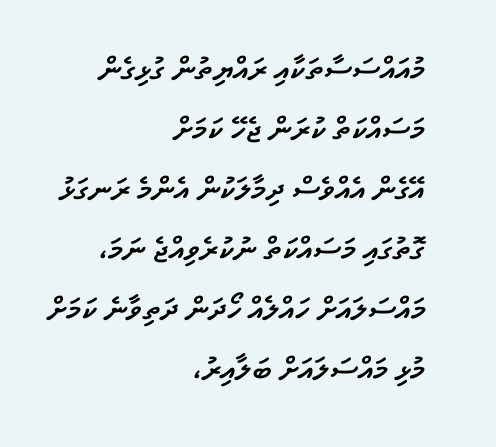މުއައްސަސާތަކާއި ރައްޔިތުން ގުޅިގެން މަސައްކަތް ކުރަން ޖެހޭ ކަމަށް
އޭގެން އެއްވެސް ދިމާލަކުން އެންމެ ރަނގަޅު ގޮތުގައި މަސައްކަތް ނުކުރެވިއްޖެ ނަމަ، މައްސަލައަށް ހައްލެއް ހޯދަން ދަތިވާނެ ކަމަށް
މުޅި މައްސަލައަށް ބަލާއިރު،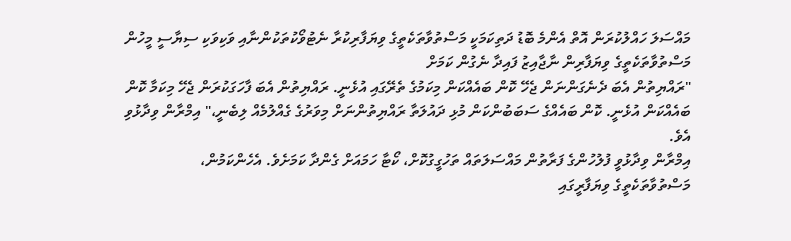މައްސަލަ ހައްލުކުރަން އޮތް އެންމެ ބޮޑު ދަތިކަމަކީ މަސްތުވާތަކެތީގެ ވިޔަފާރިކުރާ ނެޓުވޯކުތަކުންނާއި ވަކިވަކި ސިޔާސީ މީހުން މަސްތުވާތަކެތީގެ ވިޔަފާރިން ނާޖާއިޒު ފައިދާ ނެގުން ކަމަށް
"ރައްޔިތުން އެބަ ދެނެގަންނަން ޖެހޭ ކޮން ބައެއްކަން މިކަމުގެ ތެރޭގައި އުޅެނީ. ރައްޔިތުން އެބަ ފާހަގަކުރަން ޖެހޭ މިކަމާ ކޮން ބައެއްކަން އުޅެނީ. ކޮން ބައެއްގެ ސަބަބުންކަން މުޅި ދައުލަތާ ރައްޔިތުންނަށް މިވަރުގެ ގެއްލުމެއް ލިބެނީ،" އިމްރާން ވިދާޅުވި އެވެ.
އިމްރާން ވިދާޅުވީ ފުލުހުންގެ ފަރާތުން މައްސަލަތައް ތަހުގީގުކޮށް، ކޯޓާ ހަމައަށް ގެންދާ ކަމަށެވެ. އެހެންކަމުން، މަސްތުވާތަކެތީގެ ވިޔަފާރީގައި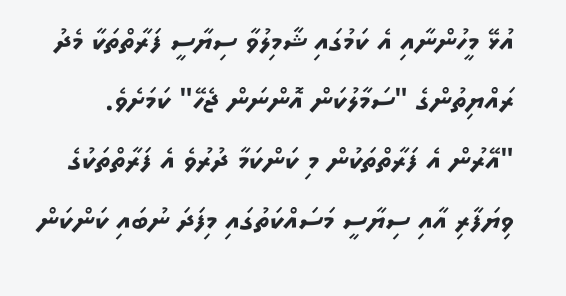އުޅޭ މީހުންނާއި އެ ކަމުގައި ޝާމިލުވާ ސިޔާސީ ފަރާތްތަކާ މެދު ރައްޔިތުންގެ "ސަމާލުކަން އޮންނަން ޖެހޭ" ކަމަށެވެ.
"އޭރުން އެ ފަރާތްތަކުން މި ކަންކަމާ ދުރުވެ އެ ފަރާތްތަކުގެ ވިޔަފާރި އާއި ސިޔާސީ މަސައްކަތުގައި މިފަދަ ނުބައި ކަންކަން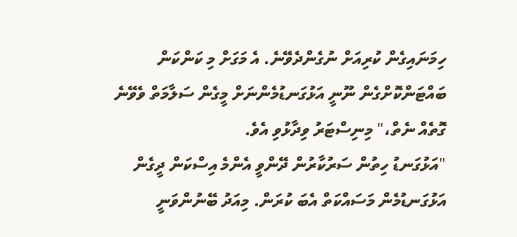ހިމަނައިގެން ކުރިއަށް ނުގެންދެވޭނެ. އެ މަގަށް މި ކަންކަން ބައްޓަންކޮށްގެން ނޫނީ އަޅުގަނޑުމެންނަށް މީގެން ސަލާމަތް ވެވޭނެ ގޮތެއް ނެތް،" މިނިސްޓަރު ވިދާޅުވި އެވެ.
"އަޅުގަނޑު ހިތުން ސަރުކާރުން ދޭންވީ އެންމެ އިސްކަން ދީގެން އަޅުގަނޑުމެން މަސައްކަތް އެބަ ކުރަން. މިއަދު ބޭނުންވަނީ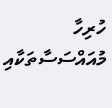ހުރިހާ މުއައްސަސާތަކާއި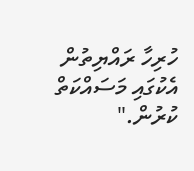ހުރިހާ ރައްޔިތުން އެކުގައި މަސައްކަތް ކުރުން."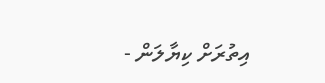އިތުރަށް ކިޔާލަން -